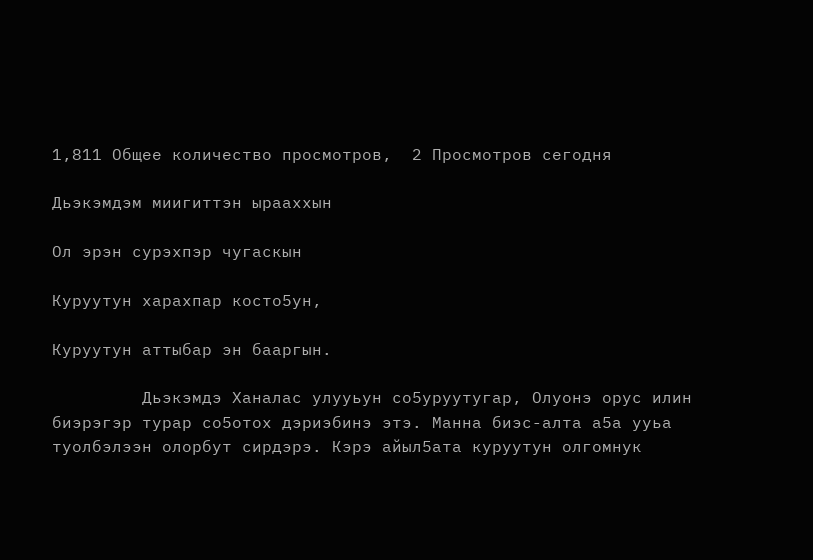1,811 Общее количество просмотров,  2 Просмотров сегодня

Дьэкэмдэм миигиттэн ырааххын

Ол эрэн сурэхпэр чугаскын

Куруутун харахпар косто5ун,

Куруутун аттыбар эн бааргын.

         Дьэкэмдэ Ханалас улууьун со5уруутугар, Олуонэ орус илин биэрэгэр турар со5отох дэриэбинэ этэ. Манна биэс-алта а5а ууьа туолбэлээн олорбут сирдэрэ. Кэрэ айыл5ата куруутун олгомнук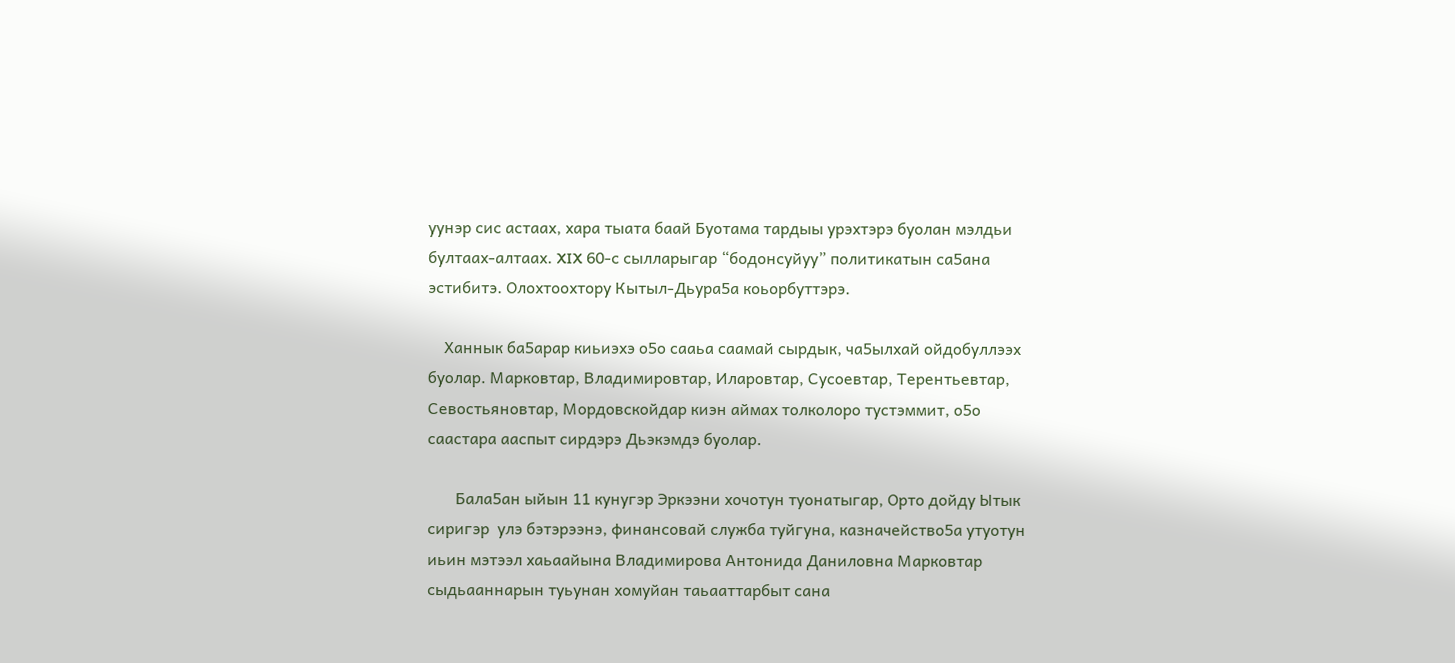уунэр сис астаах, хара тыата баай Буотама тардыы урэхтэрэ буолан мэлдьи бултаах-алтаах. XIX 60-с сылларыгар “бодонсуйуу” политикатын са5ана эстибитэ. Олохтоохтору Кытыл-Дьура5а коьорбуттэрэ.

    Ханнык ба5арар киьиэхэ о5о сааьа саамай сырдык, ча5ылхай ойдобуллээх буолар. Марковтар, Владимировтар, Иларовтар, Сусоевтар, Терентьевтар, Севостьяновтар, Мордовскойдар киэн аймах толколоро тустэммит, о5о саастара ааспыт сирдэрэ Дьэкэмдэ буолар.

       Бала5ан ыйын 11 кунугэр Эркээни хочотун туонатыгар, Орто дойду Ытык сиригэр  улэ бэтэрээнэ, финансовай служба туйгуна, казначейство5а утуотун иьин мэтээл хаьаайына Владимирова Антонида Даниловна Марковтар сыдьааннарын туьунан хомуйан таьааттарбыт сана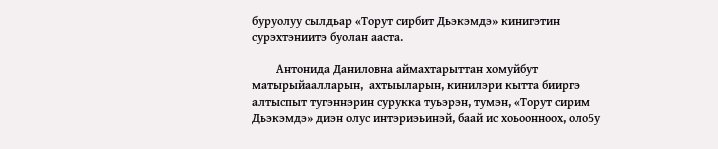буруолуу сылдьар «Торут сирбит Дьэкэмдэ» кинигэтин сурэхтэниитэ буолан ааста.

        Антонида Даниловна аймахтарыттан хомуйбут матырыйаалларын,  ахтыыларын, кинилэри кытта бииргэ алтыспыт тугэннэрин сурукка туьэрэн, тумэн, «Торут сирим Дьэкэмдэ» диэн олус интэриэьинэй, баай ис хоьоонноох, оло5у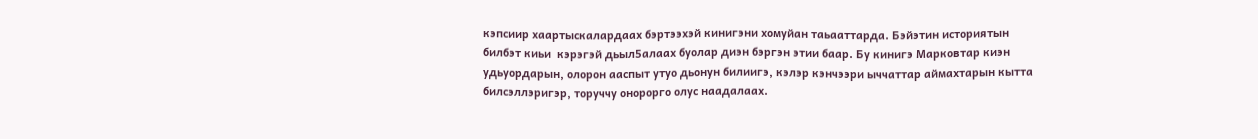кэпсиир хаартыскалардаах бэртээхэй кинигэни хомуйан таьааттарда. Бэйэтин историятын билбэт киьи  кэрэгэй дьыл5алаах буолар диэн бэргэн этии баар. Бу кинигэ Марковтар киэн удьуордарын, олорон ааспыт утуо дьонун билиигэ, кэлэр кэнчээри ыччаттар аймахтарын кытта билсэллэригэр, торуччу онорорго олус наадалаах.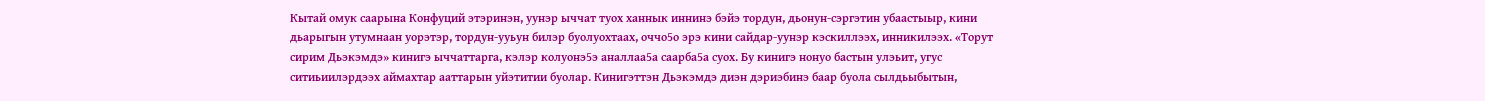Кытай омук саарына Конфуций этэринэн, уунэр ыччат туох ханнык иннинэ бэйэ тордун, дьонун-сэргэтин убаастыыр, кини дьарыгын утумнаан уорэтэр, тордун-ууьун билэр буолуохтаах, оччо5о эрэ кини сайдар-уунэр кэскиллээх, инникилээх. «Торут сирим Дьэкэмдэ» кинигэ ыччаттарга, кэлэр колуонэ5э аналлаа5а саарба5а суох. Бу кинигэ нонуо бастын улэьит, угус ситиьиилэрдээх аймахтар ааттарын уйэтитии буолар. Кинигэттэн Дьэкэмдэ диэн дэриэбинэ баар буола сылдьыбытын,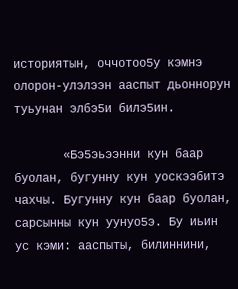историятын, оччотоо5у кэмнэ олорон-улэлээн ааспыт дьоннорун туьунан элбэ5и билэ5ин.

       «Бэ5эьээнни кун баар буолан, бугунну кун уоскээбитэ чахчы. Бугунну кун баар буолан, сарсынны кун уунуо5э. Бу иьин ус кэми: ааспыты, билиннини,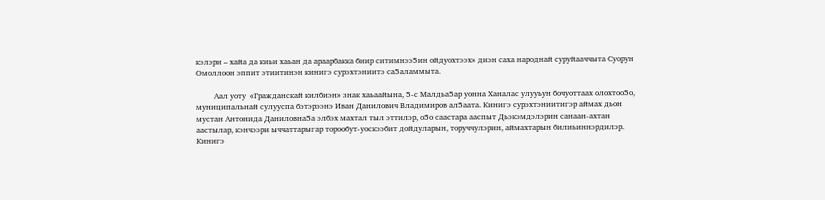кэлэри – хайа да киьи хаьан да араарбакка биир ситимнээ5ин ойдуохтээх» диэн саха народнай суруйааччыта Суорун Омоллоон эппит этиитинэн кинигэ сурэхтэниитэ са5аламмыта.

         Аал уоту  «Гражданскай килбиэн» знак хаьаайына, 5-с Малдьа5ар уонна Ханалас улууьун бочуоттаах олохтоо5о, муниципальнай сулууспа бэтэрээнэ Иван Данилович Владимиров ал5аата. Кинигэ сурэхтэниитигэр аймах дьон мустан Антонида Даниловна5а элбэх махтал тыл эттилэр, о5о саастара ааспыт Дьэкэмдэлэрин санаан-ахтан аастылар, кэнчээри ыччаттарыгар торообут-уоскээбит дойдуларын, торуччулэрин, аймахтарын билиьиннэрдилэр. Кинигэ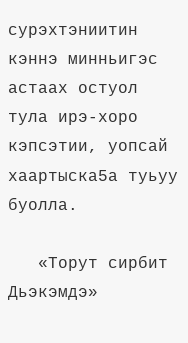сурэхтэниитин кэннэ минньигэс астаах остуол тула ирэ-хоро кэпсэтии, уопсай хаартыска5а туьуу буолла.

   «Торут сирбит Дьэкэмдэ»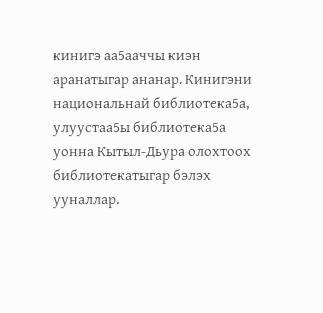кинигэ аа5ааччы киэн аранатыгар ананар. Кинигэни национальнай библиотека5а, улуустаа5ы библиотека5а уонна Кытыл-Дьура олохтоох библиотекатыгар бэлэх ууналлар.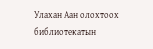Улахан Аан олохтоох библиотекатын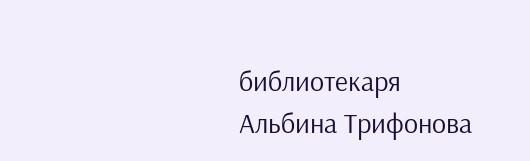библиотекаря Альбина Трифонова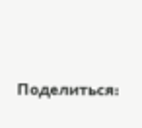Поделиться: